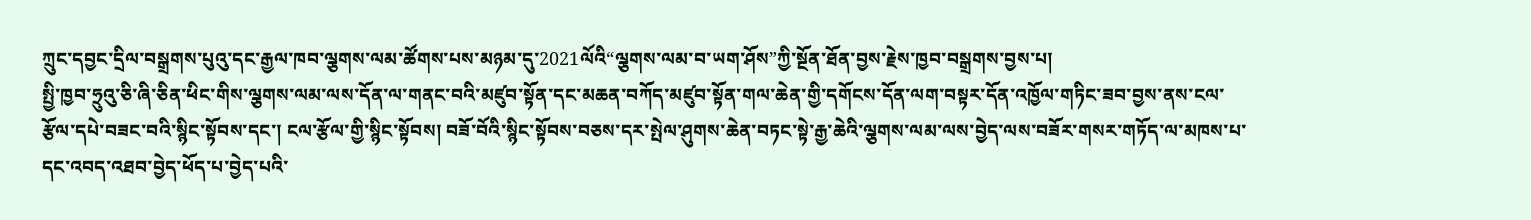ཀྲུང་དབྱང་དྲིལ་བསྒྲགས་པུའུ་དང་རྒྱལ་ཁབ་ལྕགས་ལམ་ཚོགས་པས་མཉམ་དུ་2021ལོའི“ལྕགས་ལམ་བ་ཡག་ཤོས”ཀྱི་སྔོན་ཐོན་བྱས་རྗེས་ཁྱབ་བསྒྲགས་བྱས་པ།
སྤྱི་ཁྱབ་ཧྲུའུ་ཅི་ཞི་ཅིན་ཕིང་གིས་ལྕགས་ལམ་ལས་དོན་ལ་གནང་བའི་མཛུབ་སྟོན་དང་མཆན་བཀོད་མཛུབ་སྟོན་གལ་ཆེན་གྱི་དགོངས་དོན་ལག་བསྟར་དོན་འཁྱོལ་གཏིང་ཟབ་བྱས་ནས་ངལ་རྩོལ་དཔེ་བཟང་བའི་སྙིང་སྟོབས་དང་། ངལ་རྩོལ་གྱི་སྙིང་སྟོབས། བཟོ་བོའི་སྙིང་སྟོབས་བཅས་དར་སྤེལ་ཤུགས་ཆེན་བཏང་སྟེ་རྒྱ་ཆེའི་ལྕགས་ལམ་ལས་བྱེད་ལས་བཟོར་གསར་གཏོད་ལ་མཁས་པ་དང་འབད་འཐབ་བྱེད་ཕོད་པ་བྱེད་པའི་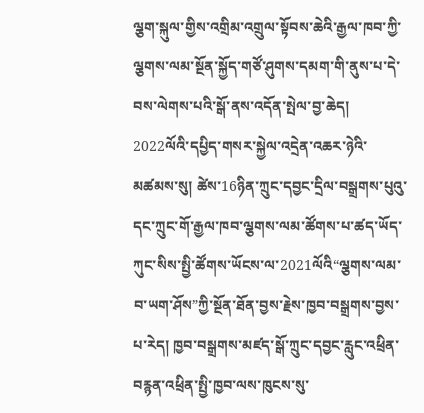ལྕག་སྐུལ་གྱིས་འགྲིམ་འགྲུལ་སྟོབས་ཆེའི་རྒྱལ་ཁབ་ཀྱི་ལྕགས་ལམ་སྔོན་སྐྱོད་གཙོ་ཤུགས་དམག་གི་ནུས་པ་དེ་བས་ལེགས་པའི་སྒོ་ནས་འདོན་སྤེལ་བྱ་ཆེད། 2022ལོའི་དཔྱིད་གསར་སྐྱེལ་འདྲེན་འཆར་ཉེའི་མཚམས་སུ། ཚེས་16ཉིན་ཀྲུང་དབྱང་དྲིལ་བསྒྲགས་པུའུ་དང་ཀྲུང་གོ་རྒྱལ་ཁབ་ལྕགས་ལམ་ཚོགས་པ་ཚད་ཡོད་ཀུང་སིས་སྤྱི་ཚོགས་ཡོངས་ལ་2021ལོའི“ལྕགས་ལམ་བ་ཡག་ཤོས”ཀྱི་སྔོན་ཐོན་བྱས་རྗེས་ཁྱབ་བསྒྲགས་བྱས་པ་རེད། ཁྱབ་བསྒྲགས་མཛད་སྒོ་ཀྲུང་དབྱང་རླུང་འཕྲིན་བརྙན་འཕྲིན་སྤྱི་ཁྱབ་ལས་ཁུངས་སུ་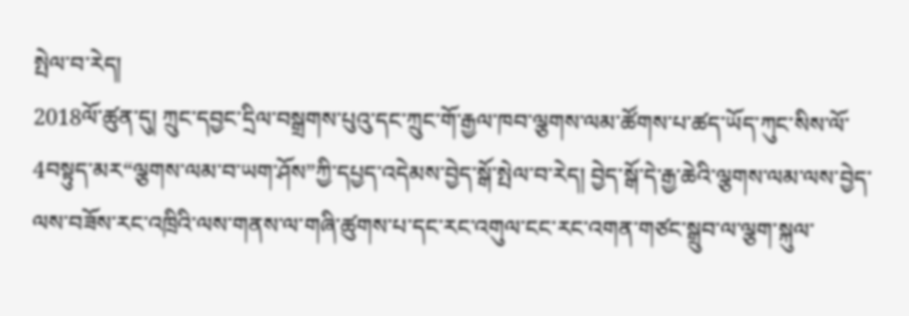སྤེལ་བ་རེད།
2018ལོ་ཚུན་དུ། ཀྲུང་དབྱང་དྲིལ་བསྒྲགས་པུའུ་དང་ཀྲུང་གོ་རྒྱལ་ཁབ་ལྕགས་ལམ་ཚོགས་པ་ཚད་ཡོད་ཀུང་སིས་ལོ་4བསྟུད་མར“ལྕགས་ལམ་བ་ཡག་ཤོས”ཀྱི་དཔྱད་འདེམས་བྱེད་སྒོ་སྤེལ་བ་རེད། བྱེད་སྒོ་དེ་རྒྱ་ཆེའི་ལྕགས་ལམ་ལས་བྱེད་ལས་བཟོས་རང་འཁྲིའི་ལས་གནས་ལ་གཞི་ཚུགས་པ་དང་རང་འགུལ་ངང་རང་འགན་གཙང་སྒྲུབ་ལ་ལྕག་སྐུལ་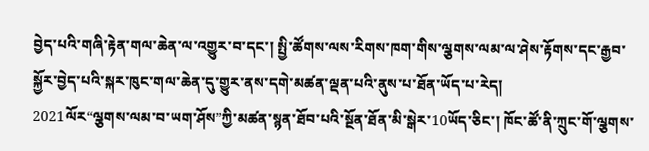བྱེད་པའི་གཞི་རྟེན་གལ་ཆེན་ལ་འགྱུར་བ་དང་། སྤྱི་ཚོགས་ལས་རིགས་ཁག་གིས་ལྕགས་ལམ་ལ་ཤེས་རྟོགས་དང་རྒྱབ་སྐྱོར་བྱེད་པའི་སྐར་ཁུང་གལ་ཆེན་དུ་གྱུར་ནས་དགེ་མཚན་ལྡན་པའི་ནུས་པ་ཐོན་ཡོད་པ་རེད།
2021ལོར“ལྕགས་ལམ་བ་ཡག་ཤོས”ཀྱི་མཚན་སྙན་ཐོབ་པའི་སྔོན་ཐོན་མི་སྒེར་10ཡོད་ཅིང་། ཁོང་ཚོ་ནི་ཀྲུང་གོ་ལྕགས་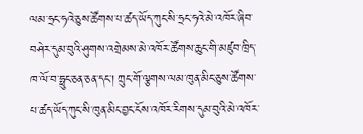ལམ་ཧྲང་ཧའེ་ཅུས་ཚོགས་པ་ཚད་ཡོད་ཀུང་སི་ཧྲང་ཧའེ་མེ་འཁོར་ཞིབ་བཤེར་དུམ་བུའི་ཤུགས་འགྲེམས་མེ་འཁོར་ཚོགས་ཆུང་གི་མཛུབ་ཁྲིད་ཁ་ལོ་བ་ཧྥུང་ཅན་ཅན་དང་། ཀྲུང་གོ་ལྕགས་ལམ་ཁུན་མིང་ཅུས་ཚོགས་པ་ཚད་ཡོད་ཀུང་སི་ཁུན་མིང་བྱང་ངོས་འཁོར་རིགས་དུམ་བུའི་མེ་འཁོར་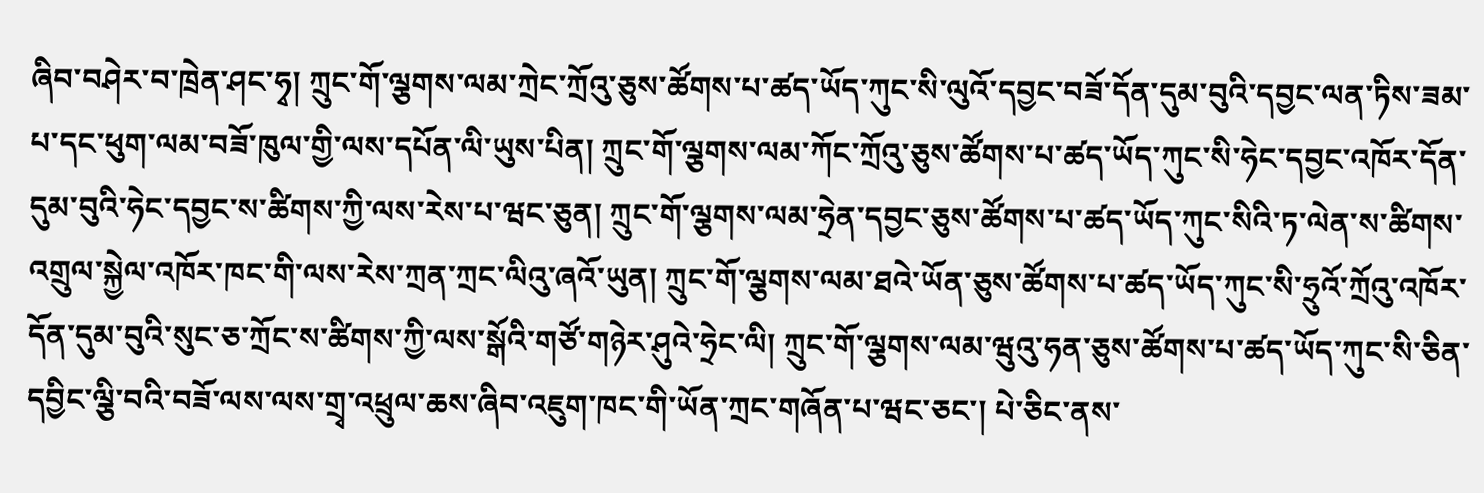ཞིབ་བཤེར་བ་ཁྲེན་ཤང་ཧྭ། ཀྲུང་གོ་ལྕགས་ལམ་ཀྲེང་ཀྲོའུ་ཅུས་ཚོགས་པ་ཚད་ཡོད་ཀུང་སི་ལུའོ་དབྱང་བཟོ་དོན་དུམ་བུའི་དབྱང་ལན་ཏིས་ཟམ་པ་དང་ཕུག་ལམ་བཟོ་ཁུལ་གྱི་ལས་དཔོན་ལི་ཡུས་པིན། ཀྲུང་གོ་ལྕགས་ལམ་ཀོང་ཀྲོའུ་ཅུས་ཚོགས་པ་ཚད་ཡོད་ཀུང་སི་ཧེང་དབྱང་འཁོར་དོན་དུམ་བུའི་ཧེང་དབྱང་ས་ཚིགས་ཀྱི་ལས་རེས་པ་ཝང་ཅུན། ཀྲུང་གོ་ལྕགས་ལམ་ཧྲེན་དབྱང་ཅུས་ཚོགས་པ་ཚད་ཡོད་ཀུང་སིའི་ཏ་ལེན་ས་ཚིགས་འགྲུལ་སྐྱེལ་འཁོར་ཁང་གི་ལས་རེས་ཀྲན་ཀྲང་ལིའུ་ཞའོ་ཡུན། ཀྲུང་གོ་ལྕགས་ལམ་ཐའེ་ཡོན་ཅུས་ཚོགས་པ་ཚད་ཡོད་ཀུང་སི་ཧྲུའོ་ཀྲོའུ་འཁོར་དོན་དུམ་བུའི་སུང་ཅ་ཀྲོང་ས་ཚིགས་ཀྱི་ལས་སྒོའི་གཙོ་གཉེར་ཤུའེ་ཧྲེང་ལི། ཀྲུང་གོ་ལྕགས་ལམ་ཝུའུ་ཧན་ཅུས་ཚོགས་པ་ཚད་ཡོད་ཀུང་སི་ཅིན་དབྱིང་ལྕི་བའི་བཟོ་ལས་ལས་གྲྭ་འཕྲུལ་ཆས་ཞིབ་འཇུག་ཁང་གི་ཡོན་ཀྲང་གཞོན་པ་ཝང་ཅང་། པེ་ཅིང་ནས་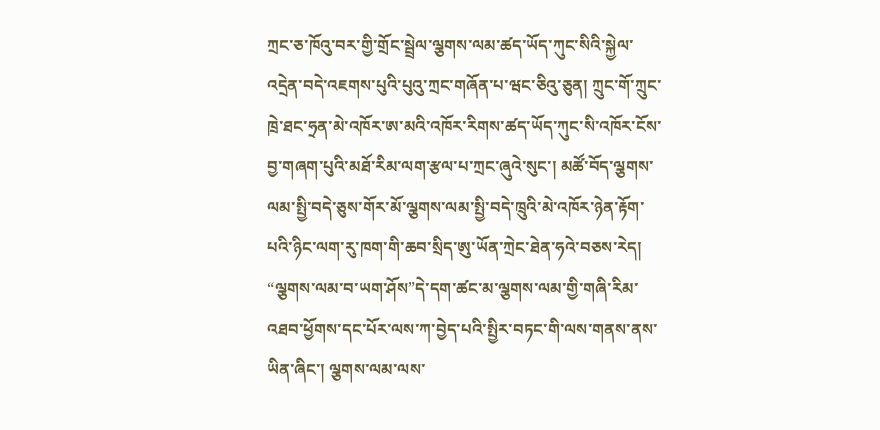ཀྲང་ཅ་ཁོའུ་བར་གྱི་གྲོང་སྦྲེལ་ལྕགས་ལམ་ཚད་ཡོད་ཀུང་སིའི་སྐྱེལ་འདྲེན་བདེ་འཇགས་པུའི་པུའུ་ཀྲང་གཞོན་པ་ཝང་ཅིའུ་ཅུན། ཀྲུང་གོ་ཀྲུང་ཁྲེ་ཐང་ཧྲན་མེ་འཁོར་ཨ་མའི་འཁོར་རིགས་ཚད་ཡོད་ཀུང་སི་འཁོར་ངོས་བྱ་གཞག་པུའི་མཐོ་རིམ་ལག་རྩལ་པ་ཀྲང་ཞུའེ་སུང་། མཚོ་བོད་ལྕགས་ལམ་སྤྱི་བདེ་ཅུས་གོར་མོ་ལྕགས་ལམ་སྤྱི་བདེ་ཁྲུའི་མེ་འཁོར་ཉེན་རྟོག་པའི་ཉིང་ལག་རུ་ཁག་གི་ཆབ་སྲིད་ཨུ་ཡོན་ཀྲེང་ཐེན་ཧའེ་བཅས་རེད།
“ལྕགས་ལམ་བ་ཡག་ཤོས”དེ་དག་ཚང་མ་ལྕགས་ལམ་གྱི་གཞི་རིམ་འཐབ་ཕྱོགས་དང་པོར་ལས་ཀ་བྱེད་པའི་སྤྱིར་བཏང་གི་ལས་གནས་ནས་ཡིན་ཞིང་། ལྕགས་ལམ་ལས་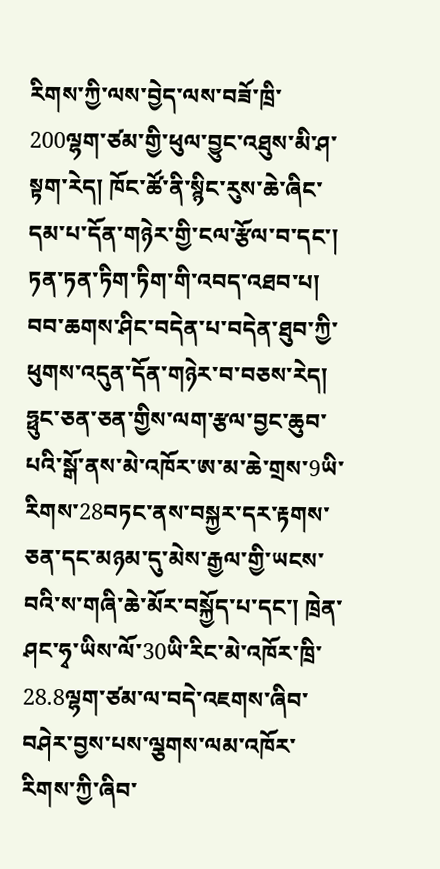རིགས་ཀྱི་ལས་བྱེད་ལས་བཟོ་ཁྲི་200ལྷག་ཙམ་གྱི་ཕུལ་བྱུང་འཐུས་མི་ཤ་སྟག་རེད། ཁོང་ཚོ་ནི་སྙིང་རུས་ཆེ་ཞིང་དམ་པ་དོན་གཉེར་གྱི་ངལ་རྩོལ་བ་དང་། ཏན་ཏན་ཏིག་ཏིག་གི་འབད་འཐབ་པ། བབ་ཆགས་ཤིང་བདེན་པ་བདེན་ཐུབ་ཀྱི་ཕུགས་འདུན་དོན་གཉེར་བ་བཅས་རེད། ཧྥུང་ཅན་ཅན་གྱིས་ལག་རྩལ་བྱང་ཆུབ་པའི་སྒོ་ནས་མེ་འཁོར་ཨ་མ་ཆེ་གྲས་9ཡི་རིགས་28བཏང་ནས་བསྐྱར་དར་རྟགས་ཅན་དང་མཉམ་དུ་མེས་རྒྱལ་གྱི་ཡངས་བའི་ས་གཞི་ཆེ་མོར་བསྐྱོད་པ་དང་། ཁྲེན་ཤང་ཧྭ་ཡིས་ལོ་30ཡི་རིང་མེ་འཁོར་ཁྲི་28.8ལྷག་ཙམ་ལ་བདེ་འཇགས་ཞིབ་བཤེར་བྱས་པས་ལྕགས་ལམ་འཁོར་རིགས་ཀྱི་ཞིབ་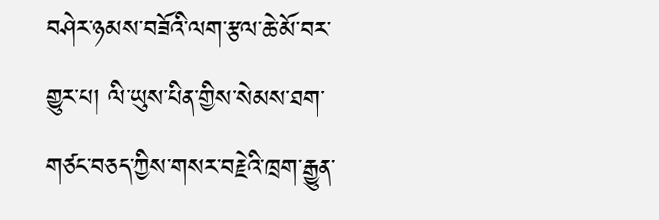བཤེར་ཉམས་བཟོའི་ལག་རྩལ་ཆེ་མོ་བར་གྱུར་པ། ལི་ཡུས་པིན་གྱིས་སེམས་ཐག་གཙང་བཅད་ཀྱིས་གསར་བརྗེའི་ཁྲག་རྒྱུན་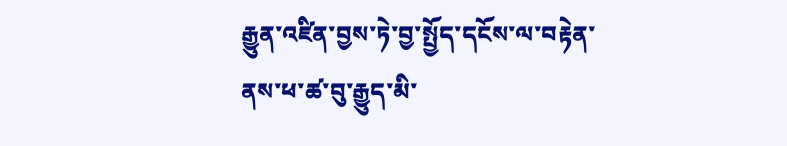རྒྱུན་འཛིན་བྱས་ཏེ་བྱ་སྤྱོད་དངོས་ལ་བརྟེན་ནས་ཕ་ཚ་བུ་རྒྱུད་མི་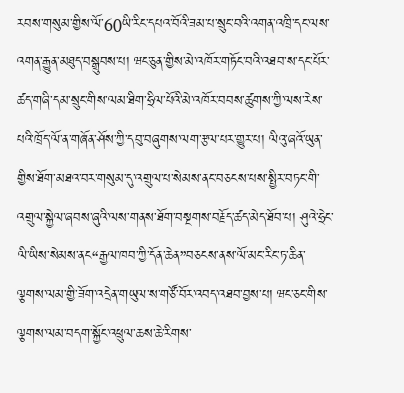རབས་གསུམ་གྱིས་ལོ་60ཡི་རིང་དཔའ་བོའི་ཟམ་པ་སྲུང་བའི་འགན་འཁྲི་དང་ལས་འགན་རྒྱུན་མཐུད་བསྒྲུབས་པ། ཝང་ཅུན་གྱིས་མེ་འཁོར་གཏོང་བའི་འཐབ་ས་དང་པོར་ཚད་གཞི་དམ་སྲུང་གིས་ལམ་ཐིག་ཧྲིལ་པོའི་མེ་འཁོར་བབས་ཚུགས་ཀྱི་ལས་རེས་པའི་ཁྲོད་ལོ་ན་གཞོན་ཤོས་ཀྱི་དབུ་བཞུགས་ལག་རྩལ་པར་གྱུར་པ། ལིའུ་ཞའོ་ཡུན་གྱིས་ཐོག་མཐའ་བར་གསུམ་དུ་འགྲུལ་པ་སེམས་ནང་བཅངས་པས་སྤྱིར་བཏང་གི་འགྲུལ་སྐྱེལ་ཞབས་ཞུའི་ལས་གནས་ཐོག་བསྔགས་བརྗོད་ཚད་མེད་ཐོབ་པ། ཤུའེ་ཧྲེང་ལི་ཡིས་སེམས་ནང“རྒྱལ་ཁབ་ཀྱི་དོན་ཆེན”བཅངས་ནས་ལོ་མང་རིང་ཏ་ཆིན་ལྕགས་ལམ་གྱི་ཟོག་འདྲེན་གཡུལ་ས་གཙོ་བོར་འབད་འཐབ་བྱས་པ། ཝང་ཅང་གིས་ལྕགས་ལམ་བདག་སྐྱོང་འཕྲུལ་ཆས་ཆེ་རིགས་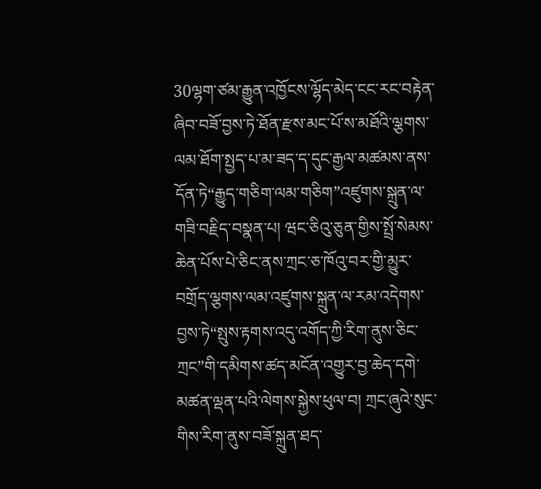30ལྷག་ཙམ་རྒྱུན་འཁྱོངས་ལྷོད་མེད་ངང་རང་བརྟེན་ཞིབ་བཟོ་བྱས་ཏེ་ཐོན་རྫས་མང་པོ་ས་མཐོའི་ལྕགས་ལམ་ཐོག་སྤྱད་པ་མ་ཟད་ད་དུང་རྒྱལ་མཚམས་ནས་དོན་ཏེ“རྒྱུད་གཅིག་ལམ་གཅིག”འཛུགས་སྐྲུན་ལ་གཟི་བརྗིད་བསྣན་པ། ཝང་ཅིའུ་ཅུན་གྱིས་སྤྲོ་སེམས་ཆེན་པོས་པེ་ཅིང་ནས་ཀྲང་ཅ་ཁོའུ་བར་གྱི་མྱུར་བགྲོད་ལྕགས་ལམ་འཛུགས་སྐྲུན་ལ་རམ་འདེགས་བྱས་ཏེ“སྤུས་རྟགས་འདུ་འགོད་ཀྱི་རིག་ནུས་ཅིང་ཀྲང”གི་དམིགས་ཚད་མངོན་འགྱུར་བྱ་ཆེད་དགེ་མཚན་ལྡན་པའི་ལེགས་སྐྱེས་ཕུལ་བ། ཀྲང་ཞུའེ་སུང་གིས་རིག་ནུས་བཟོ་སྐྲུན་ཐད་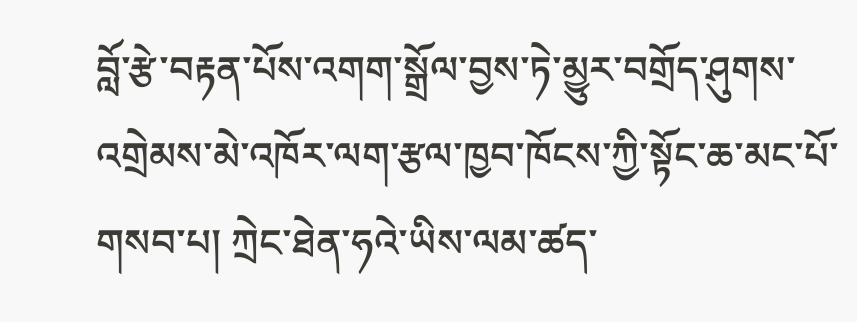བློ་རྩེ་བརྟན་པོས་འགག་སྒྲོལ་བྱས་ཏེ་མྱུར་བགྲོད་ཤུགས་འགྲེམས་མེ་འཁོར་ལག་རྩལ་ཁྱབ་ཁོངས་ཀྱི་སྟོང་ཆ་མང་པོ་གསབ་པ། ཀྲེང་ཐེན་ཧའེ་ཡིས་ལམ་ཚད་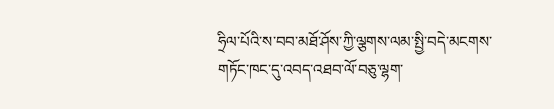ཧྲིལ་པོའི་ས་བབ་མཐོ་ཤོས་ཀྱི་ལྕགས་ལམ་སྤྱི་བདེ་མངགས་གཏོང་ཁང་དུ་འབད་འཐབ་ལོ་བཅུ་ལྷག་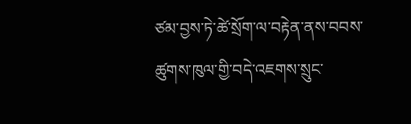ཙམ་བྱས་ཏེ་ཚེ་སྲོག་ལ་བརྟེན་ནས་བབས་ཚུགས་ཁུལ་གྱི་བདེ་འཇགས་སྲུང་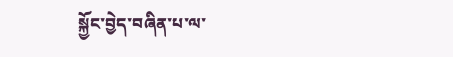སྐྱོང་བྱེད་བཞིན་པ་ལ་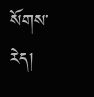སོགས་རེད།